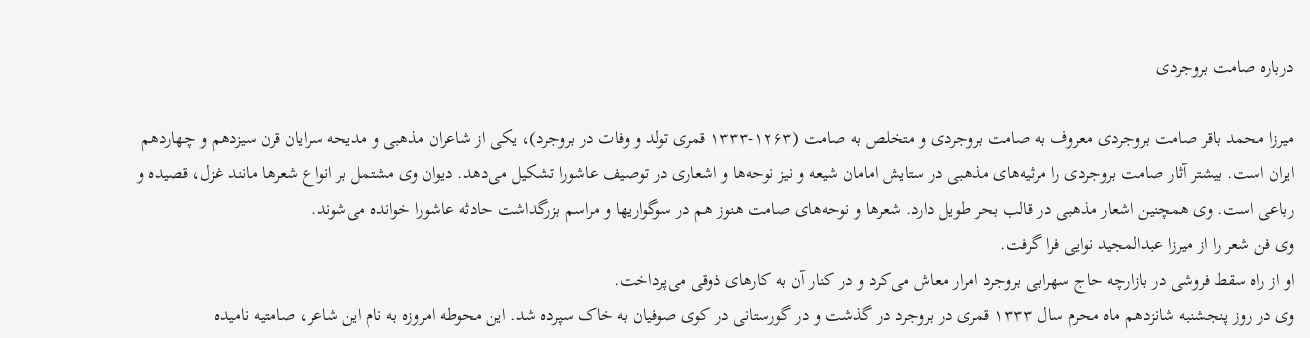درباره صامت بروجردی

میرزا محمد باقر صامت بروجردی معروف به صامت بروجردی و متخلص به صامت (۱۲۶۳-۱۳۳۳ قمری تولد و وفات در بروجرد)، یکی از شاعران مذهبی و مدیحه سرایان قرن سیزدهم و چهاردهم ایران است. بیشتر آثار صامت بروجردی را مرثیه‌های مذهبی در ستایش امامان شیعه و نیز نوحه‌ها و اشعاری در توصیف عاشورا تشکیل می‌دهد. دیوان وی مشتمل بر انواع شعرها مانند غزل، قصیده و رباعی است. وی همچنین اشعار مذهبی در قالب بحر طویل دارد. شعرها و نوحه‌های صامت هنوز هم در سوگواریها و مراسم بزرگداشت حادثه عاشورا خوانده می‌شوند.
وی فن شعر را از میرزا عبدالمجید نوایی فرا گرفت.
او از راه سقط فروشی در بازارچه حاج سهرابی بروجرد امرار معاش می‌کرد و در کنار آن به کارهای ذوقی می‌پرداخت.
وی در روز پنجشنبه شانزدهم ماه محرم سال ۱۳۳۳ قمری در بروجرد در گذشت و در گورستانی در کوی صوفیان به خاک سپرده شد. این محوطه امروزه به نام این شاعر، صامتیه نامیده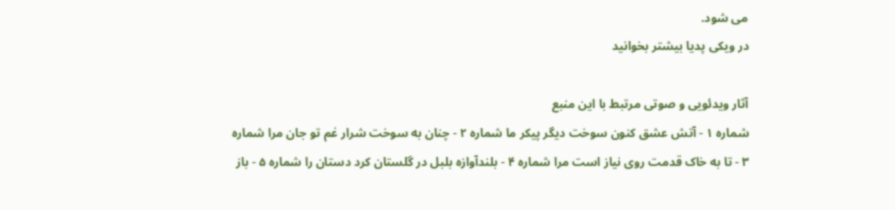می شود.
در ویکی پدیا بیشتر بخوانید

آثار ویدئویی و صوتی مرتبط با این منبع
شماره ۱ - آتش عشق کنون سوخت دیگر پیکر ما شماره ۲ - چنان به سوخت شرار غم تو جان مرا شماره ۳ - تا به خاک قدمت روی نیاز است مرا شماره ۴ - بلندآوازه بلبل در گلستان کرد دستان را شماره ۵ - باز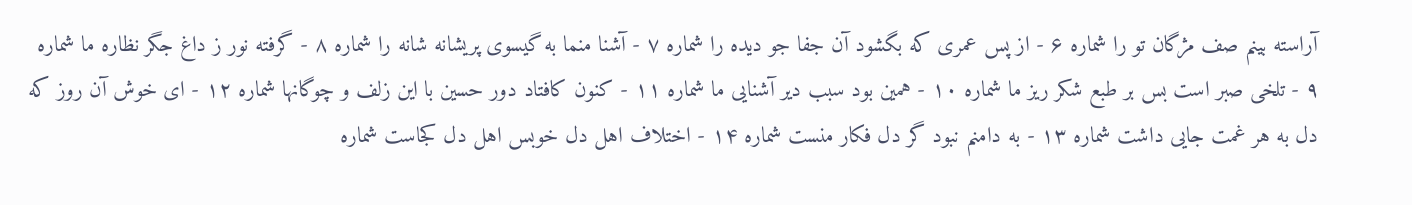آراسته بینم صف مژگان تو را شماره ۶ - از پس عمری که بگشود آن جفا جو دیده را شماره ۷ - آشنا منما به گیسوی پریشانه شانه را شماره ۸ - گرفته نور ز داغ جگر نظاره ما شماره ۹ - تلخی صبر است بس بر طبع شکر ریز ما شماره ۱۰ - همین بود سبب دیر آشنایی ما شماره ۱۱ - کنون کافتاد دور حسین با این زلف و چوگانها شماره ۱۲ - ای خوش آن روز که دل به هر غمت جایی داشت شماره ۱۳ - به دامنم نبود گر دل فکار منست شماره ۱۴ - اختلاف اهل دل خوبس اهل دل کجاست شماره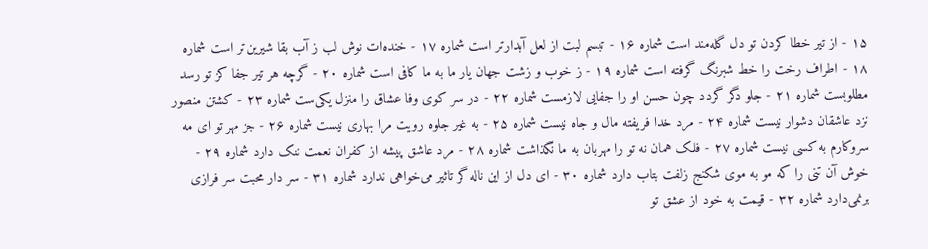۱۵ - از تیر خطا کردن تو دل گله‌مند است شماره ۱۶ - تبسم لبت از لعل آبدارتر است شماره ۱۷ - خنده‌ات نوش لب ز آب بقا شیرین‌تر است شماره ۱۸ - اطراف رخت را خط شبرنگ گرفته است شماره ۱۹ - ز خوب و زشت جهان یار ما به ما کافی است شماره ۲۰ - گرچه هر تیر جفا کز تو رسد مطلوبست شماره ۲۱ - جلو دگر گردد چون حسن او را جفایی لازمست شماره ۲۲ - در سر کوی وفا عشاق را منزل یکی‌ست شماره ۲۳ - کشتن منصور نزد عاشقان دشوار نیست شماره ۲۴ - مرد خدا فریفته مال و جاه نیست شماره ۲۵ - به غیر جلوه رویت مرا بهاری نیست شماره ۲۶ - جز مهر تو ای مه سروکارم به کسی نیست شماره ۲۷ - فلک همان نه تو را مهربان به ما نگذاشت شماره ۲۸ - مرد عاشق پیشه از کفران نعمت ننک دارد شماره ۲۹ - خوش آن تنی را که مو به موی شکنج زلفت بتاب دارد شماره ۳۰ - ای دل از این ناله گر تاثیر می‌خواهی ندارد شماره ۳۱ - سر دار محبت سر فرازی برنمی‌دارد شماره ۳۲ - قیمت به خود از عشق تو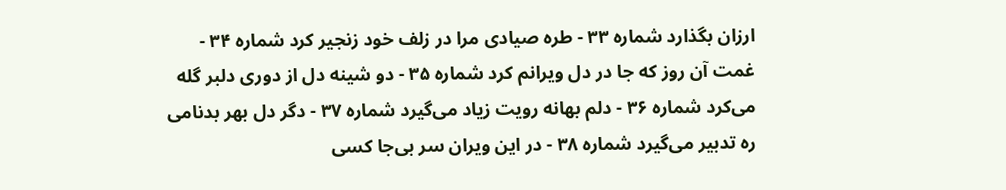ارزان بگذارد شماره ۳۳ - طره صیادی مرا در زلف خود زنجیر کرد شماره ۳۴ - غمت آن روز که جا در دل ویرانم کرد شماره ۳۵ - دو شینه دل از دوری دلبر گله می‌کرد شماره ۳۶ - دلم بهانه رویت زیاد می‌گیرد شماره ۳۷ - دگر دل بهر بدنامی ره تدبیر می‌گیرد شماره ۳۸ - در این ویران سر بی‌جا کسی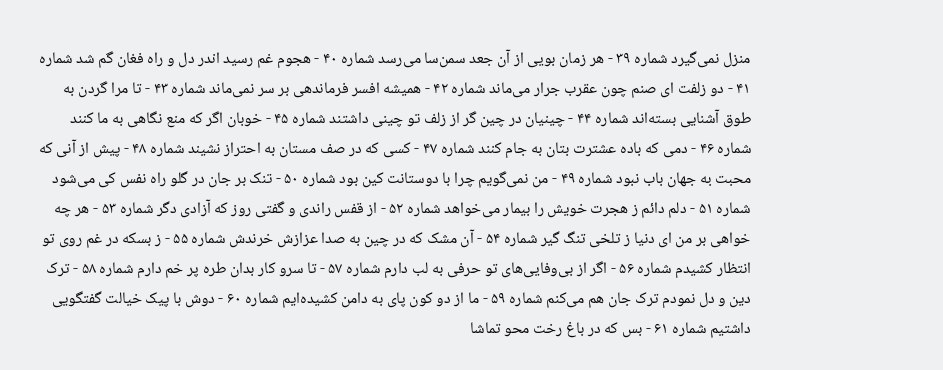منزل نمی‌گیرد شماره ۳۹ - هر زمان بویی از آن جعد سمن‌سا می‌رسد شماره ۴۰ - هجوم غم رسید اندر دل و راه فغان گم شد شماره ۴۱ - دو زلفت ای صنم چون عقرب جرار می‌ماند شماره ۴۲ - همیشه افسر فرماندهی بر سر نمی‌ماند شماره ۴۳ - تا مرا گردن به طوق آشنایی بسته‌اند شماره ۴۴ - چینیان در چین گر از زلف تو چینی داشتند شماره ۴۵ - خوبان اگر که منع نگاهی به ما کنند شماره ۴۶ - دمی که باده عشترت بتان به جام کنند شماره ۴۷ - کسی که در صف مستان به احتراز نشیند شماره ۴۸ - پیش از آنی که محبت به جهان باب نبود شماره ۴۹ - من نمی‌گویم چرا با دوستانت کین بود شماره ۵۰ - تنک بر جان در گلو راه نفس کی می‌شود شماره ۵۱ - دلم دائم ز هجرت خویش را بیمار می‌خواهد شماره ۵۲ - از قفس راندی و گفتی روز که آزادی دگر شماره ۵۳ - هر چه خواهی بر من ای دنیا ز تلخی تنگ گیر شماره ۵۴ - آن مشک که در چین به صدا عزازش خرندش شماره ۵۵ - ز بسکه در غم روی تو انتظار کشیدم شماره ۵۶ - اگر از بی‌وفایی‌های تو حرفی به لب دارم شماره ۵۷ - تا سرو کار بدان طره پر خم دارم شماره ۵۸ - ترک دین و دل نمودم ترک جان هم می‌کنم شماره ۵۹ - ما از دو کون پای به دامن کشیده‌ایم شماره ۶۰ - دوش با پیک خیالت گفتگویی داشتیم شماره ۶۱ - بس که در باغ رخت محو تماشا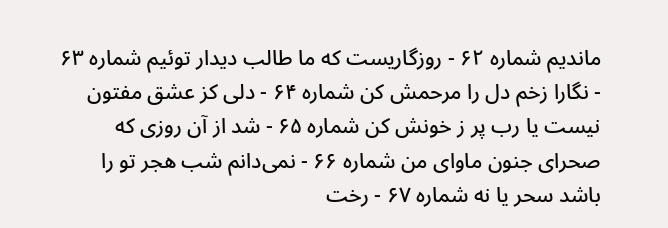ماندیم شماره ۶۲ - روزگاریست که ما طالب دیدار توئیم شماره ۶۳ - نگارا زخم دل را مرحمش کن شماره ۶۴ - دلی کز عشق مفتون نیست یا رب پر ز خونش کن شماره ۶۵ - شد از آن روزی که صحرای جنون ماوای من شماره ۶۶ - نمی‌دانم شب هجر تو را باشد سحر یا نه شماره ۶۷ - رخت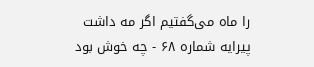را ماه می‌گفتیم اگر مه داشت پیرایه شماره ۶۸ - چه خوش بود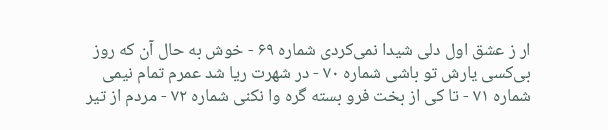ار ز عشق اول دلی شیدا نمی‌کردی شماره ۶۹ - خوش به حال آن که روز بی‌کسی یارش تو باشی شماره ۷۰ - در شهرت ریا شد عمرم تمام نیمی شماره ۷۱ - تا کی از بخت فرو بسته گره وا نکنی شماره ۷۲ - مردم از تیر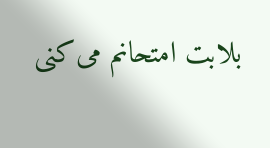بلابت امتحانم می‌کنی